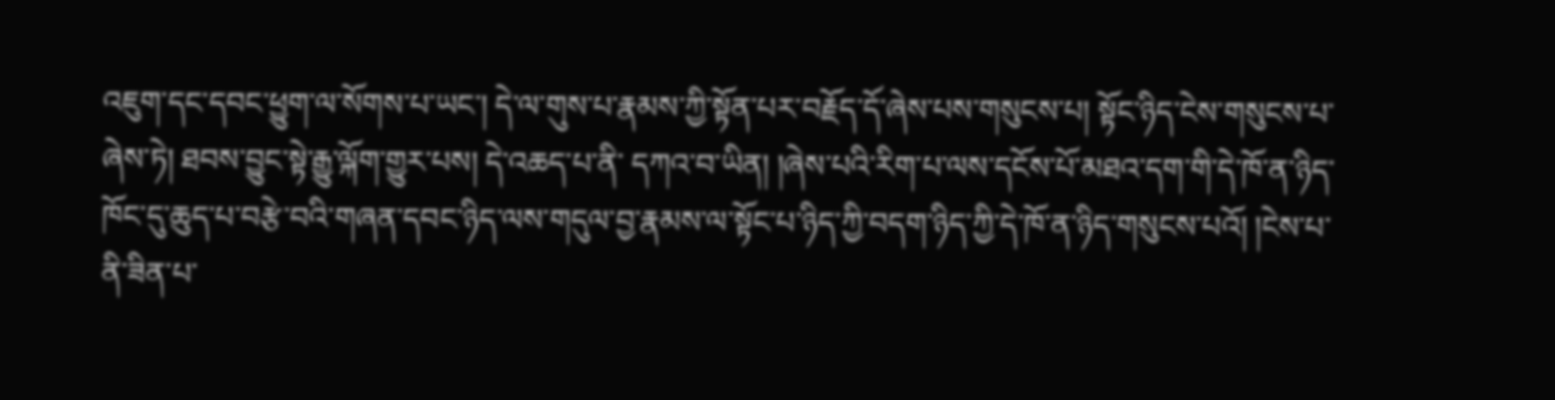འཇུག་དང་དབང་ཕྱུག་ལ་སོགས་པ་ཡང་། དེ་ལ་གུས་པ་རྣམས་ཀྱི་སྟོན་པར་བརྗོད་དོ་ཞེས་པས་གསུངས་པ། སྟོང་ཉིད་ངེས་གསུངས་པ་ཞེས་ཏེ། ཐབས་བྱུང་སྟེ་རྒྱུ་ལྐོག་གྱུར་པས། དེ་འཆད་པ་ནི་ དཀའ་བ་ཡིན། །ཞེས་པའི་རིག་པ་ལས་དངོས་པོ་མཐའ་དག་གི་དེ་ཁོ་ན་ཉིད་ཁོང་དུ་ཆུད་པ་བརྩེ་བའི་གཞན་དབང་ཉིད་ལས་གདུལ་བྱ་རྣམས་ལ་སྟོང་པ་ཉིད་ཀྱི་བདག་ཉིད་ཀྱི་དེ་ཁོ་ན་ཉིད་གསུངས་པའོ། །ངེས་པ་ནི་ཟིན་པ་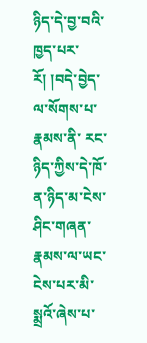ཉིད་དེ་བྱ་བའི་ཁྱད་པར་རོ། །བདེ་བྱེད་ལ་སོགས་པ་རྣམས་ནི་ རང་ཉིད་ཀྱིས་དེ་ཁོ་ན་ཉིད་མ་ངེས་ཤིང་གཞན་རྣམས་ལ་ཡང་ངེས་པར་མི་སྨྲའོ་ཞེས་པ་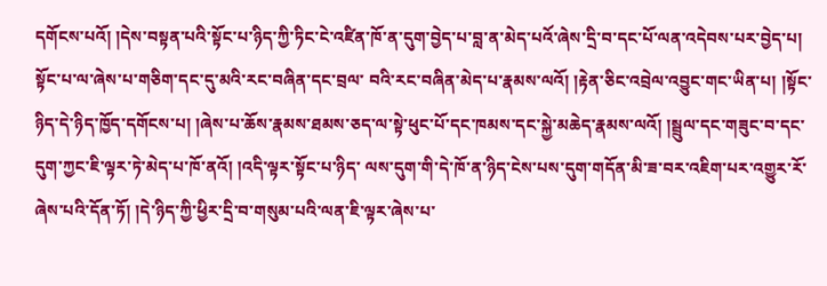དགོངས་པའོ། །དེས་བསྟན་པའི་སྟོང་པ་ཉིད་ཀྱི་ཏིང་ངེ་འཛིན་ཁོ་ན་དུག་བྱེད་པ་བླ་ན་མེད་པའོ་ཞེས་དྲི་བ་དང་པོ་ལན་འདེབས་པར་བྱེད་པ། སྟོང་པ་ལ་ཞེས་པ་གཅིག་དང་དུ་མའི་རང་བཞིན་དང་བྲལ་ བའི་རང་བཞིན་མེད་པ་རྣམས་ལའོ། །རྟེན་ཅིང་འབྲེལ་འབྱུང་གང་ཡིན་པ། །སྟོང་ཉིད་དེ་ཉིད་ཁྱོད་དགོངས་པ། །ཞེས་པ་ཆོས་རྣམས་ཐམས་ཅད་ལ་སྟེ་ཕུང་པོ་དང་ཁམས་དང་སྐྱེ་མཆེད་རྣམས་ལའོ། །སྦྲུལ་དང་གཟུང་བ་དང་དུག་ཀྱང་ཇི་ལྟར་ཏེ་མེད་པ་ཁོ་ནའོ། །འདི་ལྟར་སྟོང་པ་ཉིད་ ལས་དུག་གི་དེ་ཁོ་ན་ཉིད་ངེས་པས་དུག་གདོན་མི་ཟ་བར་འཇིག་པར་འགྱུར་རོ་ཞེས་པའི་དོན་ཏོ། །དེ་ཉིད་ཀྱི་ཕྱིར་དྲི་བ་གསུམ་པའི་ལན་ཇི་ལྟར་ཞེས་པ་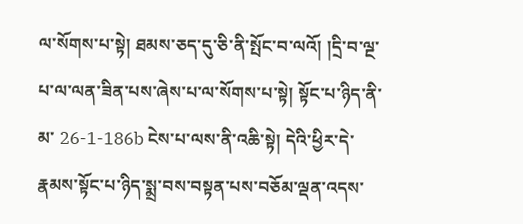ལ་སོགས་པ་སྟེ། ཐམས་ཅད་དུ་ཅི་ནི་སྤོང་བ་ལའོ། །དྲི་བ་ལྔ་པ་ལ་ལན་ཟིན་པས་ཞེས་པ་ལ་སོགས་པ་སྟེ། སྟོང་པ་ཉིད་ནི་མ་ 26-1-186b ངེས་པ་ལས་ནི་འཆི་སྟེ། དེའི་ཕྱིར་དེ་རྣམས་སྟོང་པ་ཉིད་སྨྲ་བས་བསྟན་པས་བཅོམ་ལྡན་འདས་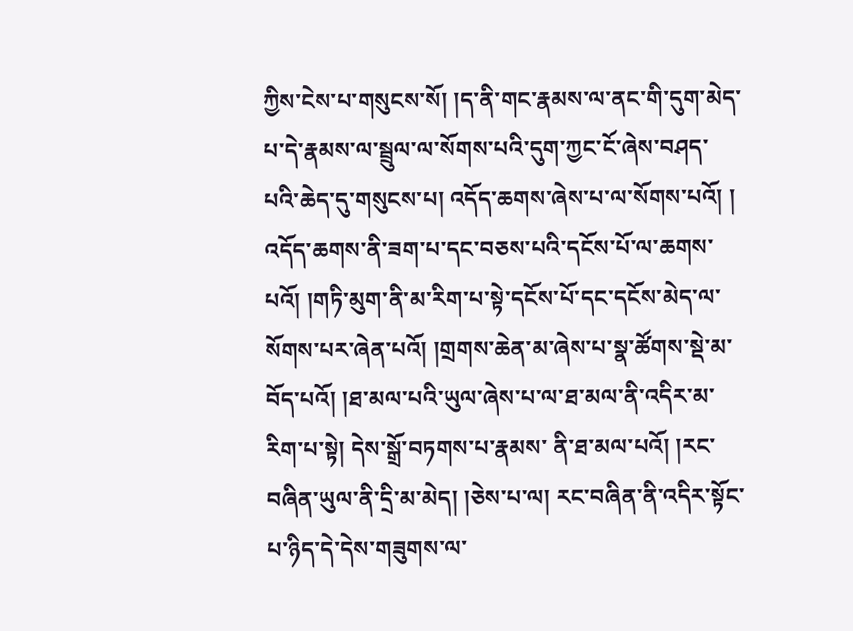ཀྱིས་ངེས་པ་གསུངས་སོ། །ད་ནི་གང་རྣམས་ལ་ནང་གི་དུག་མེད་པ་དེ་རྣམས་ལ་སྦྲུལ་ལ་སོགས་པའི་དུག་ཀྱང་ངོ་ཞེས་བཤད་པའི་ཆེད་དུ་གསུངས་པ། འདོད་ཆགས་ཞེས་པ་ལ་སོགས་པའོ། ། འདོད་ཆགས་ནི་ཟག་པ་དང་བཅས་པའི་དངོས་པོ་ལ་ཆགས་པའོ། །གཏི་མུག་ནི་མ་རིག་པ་སྟེ་དངོས་པོ་དང་དངོས་མེད་ལ་སོགས་པར་ཞེན་པའོ། །གྲགས་ཆེན་མ་ཞེས་པ་སྣ་ཚོགས་སྡེ་མ་བོད་པའོ། །ཐ་མལ་པའི་ཡུལ་ཞེས་པ་ལ་ཐ་མལ་ནི་འདིར་མ་རིག་པ་སྟེ། དེས་སྒྲོ་བཏགས་པ་རྣམས་ ནི་ཐ་མལ་པའོ། །རང་བཞིན་ཡུལ་ནི་དྲི་མ་མེད། །ཅེས་པ་ལ། རང་བཞིན་ནི་འདིར་སྟོང་པ་ཉིད་དེ་དེས་གཟུགས་ལ་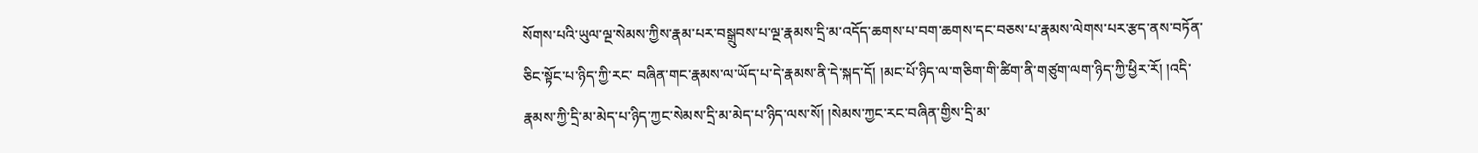སོགས་པའི་ཡུལ་ལྔ་སེམས་ཀྱིས་རྣམ་པར་བསྒྲུབས་པ་ལྔ་རྣམས་དྲི་མ་འདོད་ཆགས་པ་བག་ཆགས་དང་བཅས་པ་རྣམས་ལེགས་པར་རྩད་ནས་བཏོན་ཅིང་སྟོང་པ་ཉིད་ཀྱི་རང་ བཞིན་གང་རྣམས་ལ་ཡོད་པ་དེ་རྣམས་ནི་དེ་སྐད་དོ། །མང་པོ་ཉིད་ལ་གཅིག་གི་ཚིག་ནི་གཙུག་ལག་ཉིད་ཀྱི་ཕྱིར་རོ། །འདི་རྣམས་ཀྱི་དྲི་མ་མེད་པ་ཉིད་ཀྱང་སེམས་དྲི་མ་མེད་པ་ཉིད་ལས་སོ། །སེམས་ཀྱང་རང་བཞིན་གྱིས་དྲི་མ་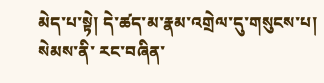མེད་པ་སྟེ། དེ་ཚད་མ་རྣམ་འགྲེལ་དུ་གསུངས་པ། སེམས་ནི་ རང་བཞིན་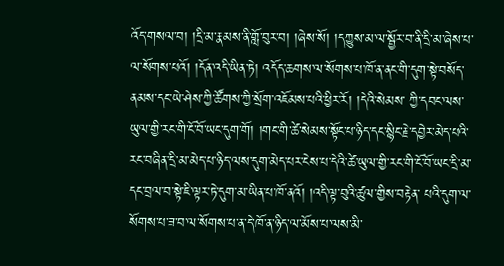འོད་གསལ་བ། །དྲི་མ་རྣམས་ནི་གློ་བུར་བ། །ཞེས་སོ། །དཀྱུས་མ་ལ་སྦྱོར་བ་ནི་དྲི་མ་ཞེས་པ་ལ་སོགས་པའོ། །དོན་འདི་ཡིན་ཏེ། འདོད་ཆགས་ལ་སོགས་པ་ཁོ་ན་ནང་གི་དུག་སྟེ་བསོད་ནམས་དང་ཡེ་ཤེས་ཀྱི་ཚོགས་ཀྱི་སྲོག་འཇོམས་པའི་ཕྱིར་རོ། །དེའི་སེམས་ ཀྱི་དབང་ལས་ཡུལ་གྱི་རང་གི་ངོ་བོ་ཡང་དུག་གོ། །གང་གི་ཚེ་སེམས་སྟོང་པ་ཉིད་དང་སྙིང་རྗེ་དབྱེར་མེད་པའི་རང་བཞིན་དྲི་མ་མེད་པ་ཉིད་ལས་དུག་མེད་པར་ངེས་པ་དེའི་ཚེ་ཡུལ་གྱི་རང་གི་ངོ་བོ་ཡང་དྲི་མ་དང་བྲལ་བ་སྟེ་ཇི་ལྟར་ཏེ་དུག་མ་ཡིན་པ་ཁོ་ནའོ། །འདི་ལྟ་བུའི་ཚུལ་གྱིས་བརྟེན་ པའི་དུག་ལ་སོགས་པ་ཟ་བ་ལ་སོགས་པ་ན་དེ་ཁོ་ན་ཉིད་ལ་མོས་པ་ལས་མི་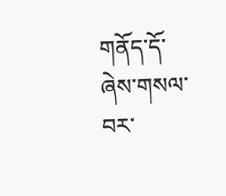གནོད་དོ་ཞེས་གསལ་བར་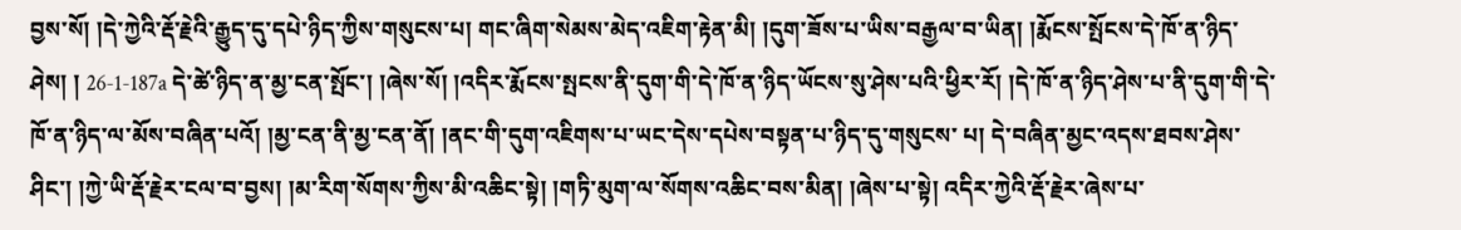བྱས་སོ། །དེ་ཀྱེའི་རྡོ་རྗེའི་རྒྱུད་དུ་དཔེ་ཉིད་ཀྱིས་གསུངས་པ། གང་ཞིག་སེམས་མེད་འཇིག་རྟེན་མི། །དུག་ཟོས་པ་ཡིས་བརྒྱལ་བ་ཡིན། །རྨོངས་སྤོངས་དེ་ཁོ་ན་ཉིད་ཤེས། ། 26-1-187a དེ་ཚེ་ཉིད་ན་མྱ་ངན་སྤོང་། །ཞེས་སོ། །འདིར་རྨོངས་སྤངས་ནི་དུག་གི་དེ་ཁོ་ན་ཉིད་ཡོངས་སུ་ཤེས་པའི་ཕྱིར་རོ། །དེ་ཁོ་ན་ཉིད་ཤེས་པ་ནི་དུག་གི་དེ་ཁོ་ན་ཉིད་ལ་མོས་བཞིན་པའོ། །མྱ་ངན་ནི་མྱ་ངན་ནོ། །ནང་གི་དུག་འཇིགས་པ་ཡང་དེས་དཔེས་བསྟན་པ་ཉིད་དུ་གསུངས་ པ། དེ་བཞིན་མྱང་འདས་ཐབས་ཤེས་ཤིང་། །ཀྱེ་ཡི་རྡོ་རྗེར་ངལ་བ་བྱས། །མ་རིག་སོགས་ཀྱིས་མི་འཆིང་སྟེ། །གཏི་མུག་ལ་སོགས་འཆིང་བས་མིན། །ཞེས་པ་སྟེ། འདིར་ཀྱེའི་རྡོ་རྗེར་ཞེས་པ་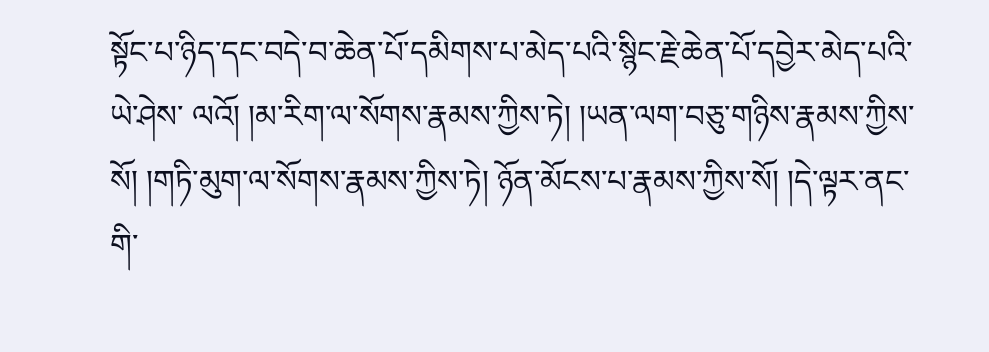སྟོང་པ་ཉིད་དང་བདེ་བ་ཆེན་པོ་དམིགས་པ་མེད་པའི་སྙིང་རྗེ་ཆེན་པོ་དབྱེར་མེད་པའི་ཡེ་ཤེས་ ལའོ། །མ་རིག་ལ་སོགས་རྣམས་ཀྱིས་ཏེ། །ཡན་ལག་བཅུ་གཉིས་རྣམས་ཀྱིས་སོ། །གཏི་མུག་ལ་སོགས་རྣམས་ཀྱིས་ཏེ། ཉོན་མོངས་པ་རྣམས་ཀྱིས་སོ། །དེ་ལྟར་ནང་གི་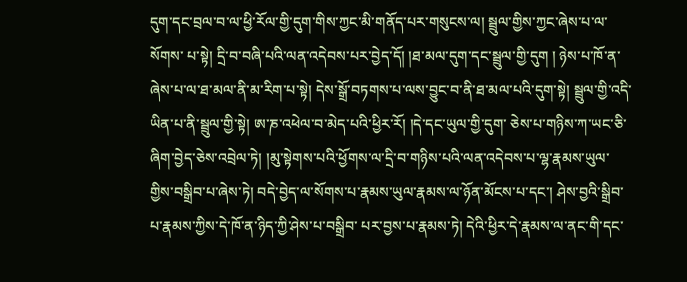དུག་དང་བྲལ་བ་ལ་ཕྱི་རོལ་གྱི་དུག་གིས་ཀྱང་མི་གནོད་པར་གསུངས་ལ། སྦྲུལ་གྱིས་ཀྱང་ཞེས་པ་ལ་སོགས་ པ་སྟེ། དྲི་བ་བཞི་པའི་ལན་འདེབས་པར་བྱེད་དོ། །ཐ་མལ་དུག་དང་སྦྲུལ་གྱི་དུག ། ཉེས་པ་ཁོ་ན་ཞེས་པ་ལ་ཐ་མལ་ནི་མ་རིག་པ་སྟེ། དེས་སྒྲོ་བཏགས་པ་ལས་བྱུང་བ་ནི་ཐ་མལ་པའི་དུག་སྟེ། སྦྲུལ་གྱི་འདི་ཡིན་པ་ནི་སྦྲུལ་གྱི་སྟེ། ཨ་ཎ་འཕེལ་བ་མེད་པའི་ཕྱིར་རོ། །དེ་དང་ཡུལ་གྱི་དུག་ ཅེས་པ་གཉིས་ཀ་ཡང་ཅི་ཞིག་བྱེད་ཅེས་འབྲེལ་ཏེ། །མུ་སྟེགས་པའི་ཕྱོགས་ལ་དྲི་བ་གཉིས་པའི་ལན་འདེབས་པ་ལྷ་རྣམས་ཡུལ་གྱིས་བསྒྲིབ་པ་ཞེས་ཏེ། བདེ་བྱེད་ལ་སོགས་པ་རྣམས་ཡུལ་རྣམས་ལ་ཉོན་མོངས་པ་དང་། ཤེས་བྱའི་སྒྲིབ་པ་རྣམས་ཀྱིས་དེ་ཁོ་ན་ཉིད་ཀྱི་ཤེས་པ་བསྒྲིབ་ པར་བྱས་པ་རྣམས་ཏེ། དེའི་ཕྱིར་དེ་རྣམས་ལ་ནང་གི་དང་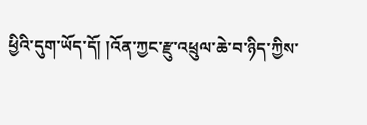ཕྱིའི་དུག་ཡོད་དོ། །འོན་ཀྱང་རྫུ་འཕྲུལ་ཆེ་བ་ཉིད་ཀྱིས་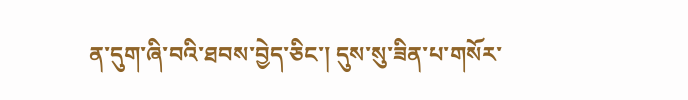ན་དུག་ཞི་བའི་ཐབས་བྱེད་ཅིང་། དུས་སུ་ཟིན་པ་གསོར་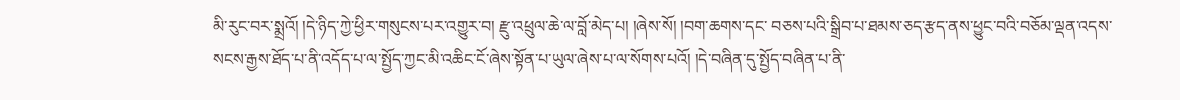མི་རུང་བར་སྨྲའོ། །དེ་ཉིད་ཀྱེ་ཕྱིར་གསུངས་པར་འགྱུར་བ། རྫུ་འཕྲུལ་ཆེ་ལ་བློ་མེད་པ། །ཞེས་སོ། །བག་ཆགས་དང་ བཅས་པའི་སྒྲིབ་པ་ཐམས་ཅད་རྩད་ནས་ཕྱུང་བའི་བཅོམ་ལྡན་འདས་སངས་རྒྱས་ཐོད་པ་ནི་འདོད་པ་ལ་སྤྱོད་ཀྱང་མི་འཆིང་ངོ་ཞེས་སྟོན་པ་ཡུལ་ཞེས་པ་ལ་སོགས་པའོ། །དེ་བཞིན་དུ་སྤྱོད་བཞིན་པ་ནི་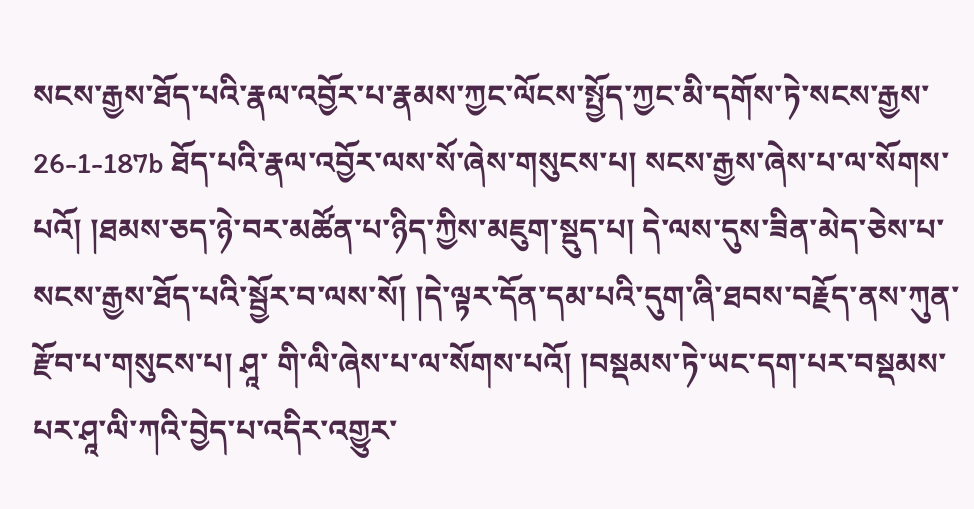སངས་རྒྱས་ཐོད་པའི་རྣལ་འབྱོར་པ་རྣམས་ཀྱང་ལོངས་སྤྱོད་ཀྱང་མི་དགོས་ཏེ་སངས་རྒྱས་ 26-1-187b ཐོད་པའི་རྣལ་འབྱོར་ལས་སོ་ཞེས་གསུངས་པ། སངས་རྒྱས་ཞེས་པ་ལ་སོགས་པའོ། །ཐམས་ཅད་ཉེ་བར་མཚོན་པ་ཉིད་ཀྱིས་མཇུག་སྡུད་པ། དེ་ལས་དུས་ཟིན་མེད་ཅེས་པ་སངས་རྒྱས་ཐོད་པའི་སྦྱོར་བ་ལས་སོ། །དེ་ལྟར་དོན་དམ་པའི་དུག་ཞི་ཐབས་བརྗོད་ནས་ཀུན་རྫོབ་པ་གསུངས་པ། ཤཱ་ གི་ལི་ཞེས་པ་ལ་སོགས་པའོ། །བསྡམས་ཏེ་ཡང་དག་པར་བསྡམས་པར་ཤཱ་ལི་ཀའི་བྱེད་པ་འདིར་འགྱུར་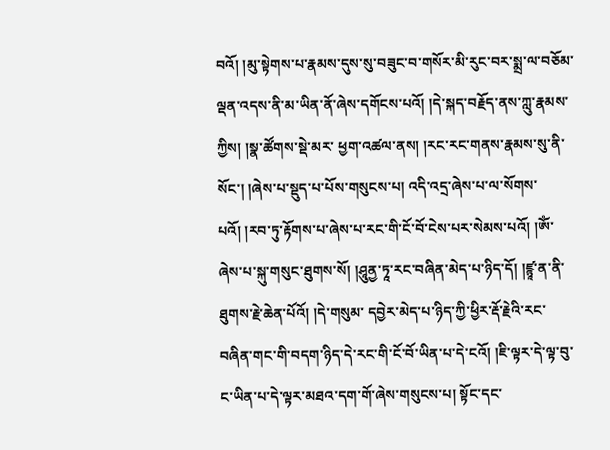བའོ། །མུ་སྟེགས་པ་རྣམས་དུས་སུ་བཟུང་བ་གསོར་མི་རུང་བར་སྨྲ་ལ་བཅོམ་ལྡན་འདས་ནི་མ་ཡིན་ནོ་ཞེས་དགོངས་པའོ། །དེ་སྐད་བརྗོད་ནས་ཀླུ་རྣམས་ཀྱིས། །སྣ་ཚོགས་སྡེ་མར་ ཕྱག་འཚལ་ནས། །རང་རང་གནས་རྣམས་སུ་ནི་སོང་། །ཞེས་པ་སྡུད་པ་པོས་གསུངས་པ། འདི་འདྲ་ཞེས་པ་ལ་སོགས་པའོ། །རབ་ཏུ་རྟོགས་པ་ཞེས་པ་རང་གི་ངོ་བོ་ངེས་པར་སེམས་པའོ། །ཨོཾ་ཞེས་པ་སྐུ་གསུང་ཐུགས་སོ། །ཤཱུནྱ་ཏཱ་རང་བཞིན་མེད་པ་ཉིད་དོ། །ཛྙཱ་ན་ནི་ཐུགས་རྗེ་ཆེན་པོའོ། །དེ་གསུམ་ དབྱེར་མེད་པ་ཉིད་ཀྱི་ཕྱིར་རྡོ་རྗེའི་རང་བཞིན་གང་གི་བདག་ཉིད་དེ་རང་གི་ངོ་བོ་ཡིན་པ་དེ་ངའོ། །ཇི་ལྟར་དེ་ལྟ་བུ་ང་ཡིན་པ་དེ་ལྟར་མཐའ་དག་གོ་ཞེས་གསུངས་པ། སྟོང་དང་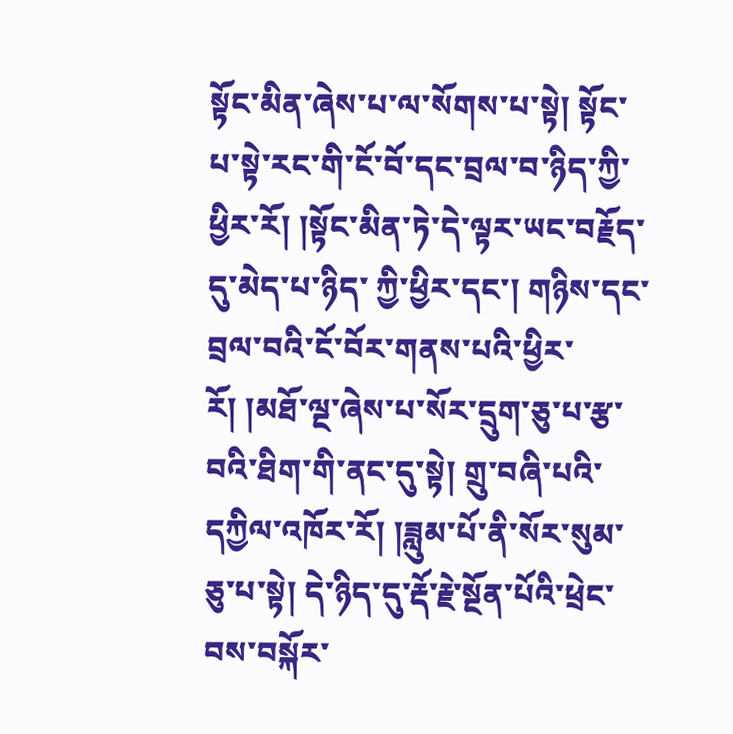སྟོང་མིན་ཞེས་པ་ལ་སོགས་པ་སྟེ། སྟོང་པ་སྟེ་རང་གི་ངོ་བོ་དང་བྲལ་བ་ཉིད་ཀྱི་ཕྱིར་རོ། །སྟོང་མིན་ཏེ་དེ་ལྟར་ཡང་བརྗོད་དུ་མེད་པ་ཉིད་ ཀྱི་ཕྱིར་དང་། གཉིས་དང་བྲལ་བའི་ངོ་བོར་གནས་པའི་ཕྱིར་རོ། །མཐོ་ལྔ་ཞེས་པ་སོར་དྲུག་ཅུ་པ་རྩ་བའི་ཐིག་གི་ནང་དུ་སྟེ། གྲུ་བཞི་པའི་དཀྱིལ་འཁོར་རོ། །ཟླུམ་པོ་ནི་སོར་སུམ་ཅུ་པ་སྟེ། དེ་ཉིད་དུ་རྡོ་རྗེ་སྔོན་པོའི་ཕྲེང་བས་བསྐོར་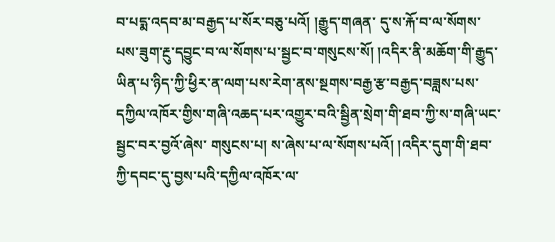བ་པདྨ་འདབ་མ་བརྒྱད་པ་སོར་བཅུ་པའོ། །རྒྱུད་གཞན་ དུ་ས་རྐོ་བ་ལ་སོགས་པས་ཟུག་རྔུ་དབྱུང་བ་ལ་སོགས་པ་སྦྱང་བ་གསུངས་སོ། །འདིར་ནི་མཆོག་གི་རྒྱུད་ཡིན་པ་ཉིད་ཀྱི་ཕྱིར་ན་ལག་པས་རེག་ནས་སྔགས་བརྒྱ་རྩ་བརྒྱད་བཟླས་པས་དཀྱིལ་འཁོར་གྱིས་གཞི་འཆད་པར་འགྱུར་བའི་སྦྱིན་སྲེག་གི་ཐབ་ཀྱི་ས་གཞི་ཡང་སྦྱང་བར་བྱའོ་ཞེས་ གསུངས་པ། ས་ཞེས་པ་ལ་སོགས་པའོ། །འདིར་དུག་གི་ཐབ་ཀྱི་དབང་དུ་བྱས་པའི་དཀྱིལ་འཁོར་ལ་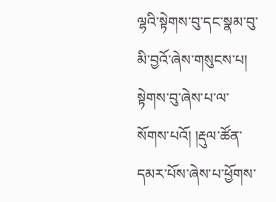ལྷའི་སྟེགས་བུ་དང་སྣམ་བུ་མི་བྱའོ་ཞེས་གསུངས་པ། སྟེགས་བུ་ཞེས་པ་ལ་སོགས་པའོ། །རྡུལ་ཚོན་དམར་པོས་ཞེས་པ་ཕྱོགས་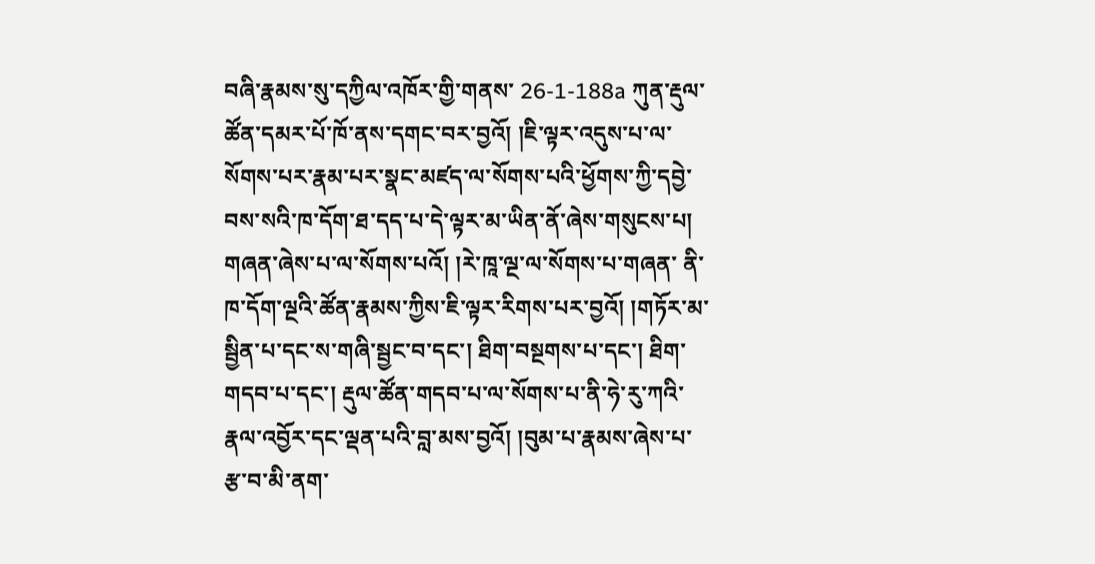བཞི་རྣམས་སུ་དཀྱིལ་འཁོར་གྱི་གནས་ 26-1-188a ཀུན་རྡུལ་ཚོན་དམར་པོ་ཁོ་ནས་དགང་བར་བྱའོ། །ཇི་ལྟར་འདུས་པ་ལ་སོགས་པར་རྣམ་པར་སྣང་མཛད་ལ་སོགས་པའི་ཕྱོགས་ཀྱི་དབྱེ་བས་སའི་ཁ་དོག་ཐ་དད་པ་དེ་ལྟར་མ་ཡིན་ནོ་ཞེས་གསུངས་པ། གཞན་ཞེས་པ་ལ་སོགས་པའོ། །རེ་ཁཱ་ལྔ་ལ་སོགས་པ་གཞན་ ནི་ཁ་དོག་ལྔའི་ཚོན་རྣམས་ཀྱིས་ཇི་ལྟར་རིགས་པར་བྱའོ། །གཏོར་མ་སྦྱིན་པ་དང་ས་གཞི་སྦྱང་བ་དང་། ཐིག་བསྔགས་པ་དང་། ཐིག་གདབ་པ་དང་། རྡུལ་ཚོན་གདབ་པ་ལ་སོགས་པ་ནི་ཧེ་རུ་ཀའི་རྣལ་འབྱོར་དང་ལྡན་པའི་བླ་མས་བྱའོ། །བུམ་པ་རྣམས་ཞེས་པ་རྩ་བ་མི་ནག་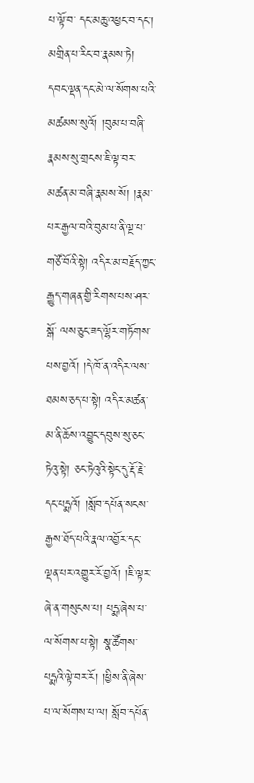པ་ལྟོ་བ་ དང་མཆུ་འཕྱང་བ་དང་། མགྲིན་པ་རིང་བ་རྣམས་ཏེ། དབང་ལྡན་དང་མེ་ལ་སོགས་པའི་མཚམས་སུའོ། །བུམ་པ་བཞི་རྣམས་སུ་གྲངས་ཇི་ལྟ་བར་མཚན་མ་བཞི་རྣམས་སོ། །རྣམ་པར་རྒྱལ་བའི་བུམ་པ་ནི་ལྔ་པ་གཙོ་བོའི་སྟེ། འདིར་མ་བརྗོད་ཀྱང་རྒྱུད་གཞན་གྱི་རིགས་པས་ཤར་སྒོ་ ལས་ཅུང་ཟད་ལྷོར་གཏོགས་པས་བྱའོ། །དེ་ཁོ་ན་འདིར་ལས་ཐམས་ཅད་པ་སྟེ། འདིར་མཚན་མ་ནི་ཆོས་འབྱུང་དབུས་སུ་ཅང་ཏེའུ་སྟེ། ཅང་ཏེའུའི་སྟེང་དུ་རྡོ་རྗེ་དང་པདྨའོ། །སློབ་དཔོན་སངས་རྒྱས་ཐོད་པའི་རྣལ་འབྱོར་དང་ལྡན་པར་འགྱུར་རོ་བྱའོ། །ཇི་ལྟར་ཞེ་ན་གསུངས་པ། པདྨ་ཞེས་པ་ ལ་སོགས་པ་སྟེ། སྣ་ཚོགས་པདྨའི་ལྟེ་བར་རོ། །ཕྱིས་ནི་ཞེས་པ་ལ་སོགས་པ་ལ། སློབ་དཔོན་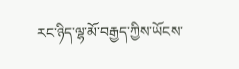རང་ཉིད་ལྷ་མོ་བརྒྱད་ཀྱིས་ཡོངས་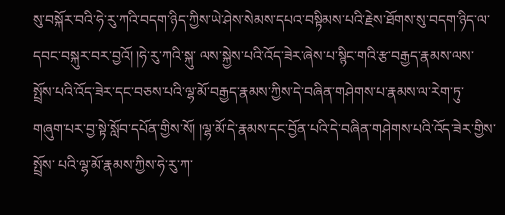སུ་བསྐོར་བའི་ཧེ་རུ་ཀའི་བདག་ཉིད་ཀྱིས་ཡེ་ཤེས་སེམས་དཔའ་བསྟིམས་པའི་རྗེས་ཐོགས་སུ་བདག་ཉིད་ལ་དབང་བསྐུར་བར་བྱའོ། །ཧེ་རུ་ཀའི་སྐུ་ ལས་སྐྱེས་པའི་འོད་ཟེར་ཞེས་པ་སྙིང་གའི་རྩ་བརྒྱད་རྣམས་ལས་སྤྲོས་པའི་འོད་ཟེར་དང་བཅས་པའི་ལྷ་མོ་བརྒྱད་རྣམས་ཀྱིས་དེ་བཞིན་གཤེགས་པ་རྣམས་ལ་རེག་ཏུ་གཞུག་པར་བྱ་སྟེ་སློབ་དཔོན་གྱིས་སོ། །ལྷ་མོ་དེ་རྣམས་དང་བྱོན་པའི་དེ་བཞིན་གཤེགས་པའི་འོད་ཟེར་གྱིས་སྤྲོས་ པའི་ལྷ་མོ་རྣམས་ཀྱིས་ཧེ་རུ་ཀ་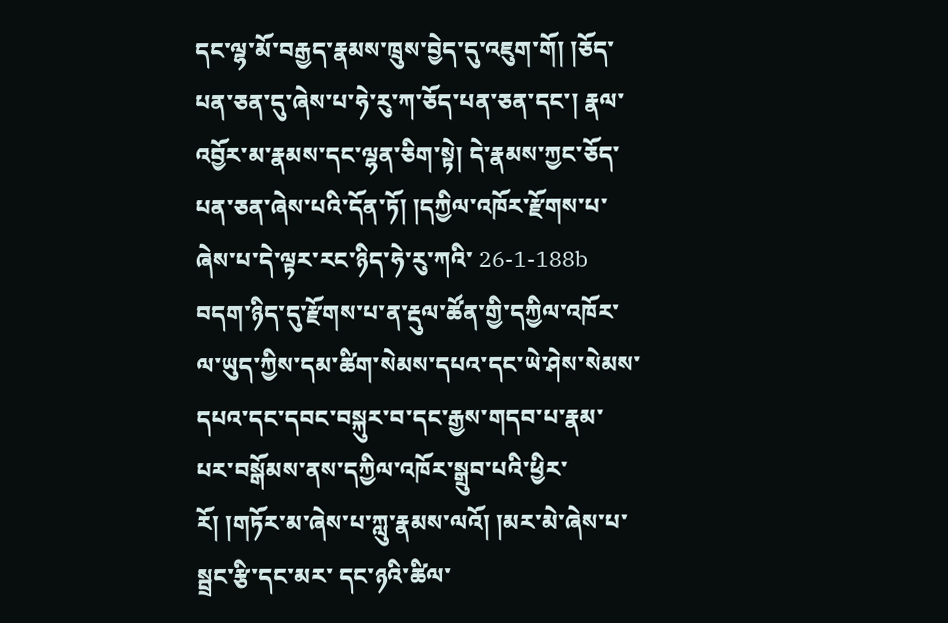དང་ལྷ་མོ་བརྒྱད་རྣམས་ཁྲུས་བྱེད་དུ་འཇུག་གོ། །ཅོད་པན་ཅན་དུ་ཞེས་པ་ཧེ་རུ་ཀ་ཅོད་པན་ཅན་དང་། རྣལ་འབྱོར་མ་རྣམས་དང་ལྷན་ཅིག་སྟེ། དེ་རྣམས་ཀྱང་ཅོད་པན་ཅན་ཞེས་པའི་དོན་ཏོ། །དཀྱིལ་འཁོར་རྫོགས་པ་ཞེས་པ་དེ་ལྟར་རང་ཉིད་ཧེ་རུ་ཀའི་ 26-1-188b བདག་ཉིད་དུ་རྫོགས་པ་ན་རྡུལ་ཚོན་གྱི་དཀྱིལ་འཁོར་ལ་ཡུད་ཀྱིས་དམ་ཚིག་སེམས་དཔའ་དང་ཡེ་ཤེས་སེམས་དཔའ་དང་དབང་བསྐུར་བ་དང་རྒྱས་གདབ་པ་རྣམ་པར་བསྒོམས་ནས་དཀྱིལ་འཁོར་སྒྲུབ་པའི་ཕྱིར་རོ། །གཏོར་མ་ཞེས་པ་ཀླུ་རྣམས་ལའོ། །མར་མེ་ཞེས་པ་སྦྲང་རྩི་དང་མར་ དང་ཉའི་ཚིལ་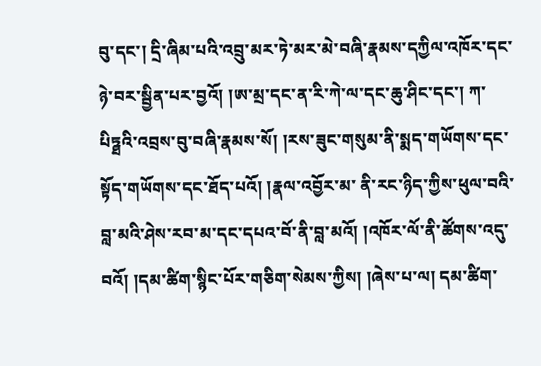བུ་དང་། དྲི་ཞིམ་པའི་འབྲུ་མར་ཏེ་མར་མེ་བཞི་རྣམས་དཀྱིལ་འཁོར་དང་ཉེ་བར་སྦྱིན་པར་བྱའོ། །ཨ་མྲ་དང་ན་རི་ཀེ་ལ་དང་ཆུ་ཤིང་དང་། ཀ་པིཏྠའི་འབྲས་བུ་བཞི་རྣམས་སོ། །རས་ཟུང་གསུམ་ནི་སྨད་གཡོགས་དང་སྟོད་གཡོགས་དང་ཐོད་པའོ། །རྣལ་འབྱོར་མ་ ནི་རང་ཉིད་ཀྱིས་ཕུལ་བའི་བླ་མའི་ཤེས་རབ་མ་དང་དཔའ་བོ་ནི་བླ་མའོ། །འཁོར་ལོ་ནི་ཚོགས་འདུ་བའོ། །དམ་ཚིག་སྙིང་པོར་གཅིག་སེམས་ཀྱིས། །ཞེས་པ་ལ། དམ་ཚིག་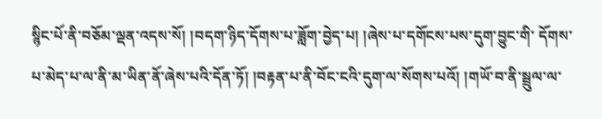སྙིང་པོ་ནི་བཅོམ་ལྡན་འདས་སོ། །བདག་ཉིད་དོགས་པ་ཟློག་བྱེད་པ། །ཞེས་པ་དགོངས་པས་དུག་བྱུང་གི་ དོགས་པ་མེད་པ་ལ་ནི་མ་ཡིན་ནོ་ཞེས་པའི་དོན་ཏོ། །བརྟན་པ་ནི་བོང་ངའི་དུག་ལ་སོགས་པའོ། །གཡོ་བ་ནི་སྦྲུལ་ལ་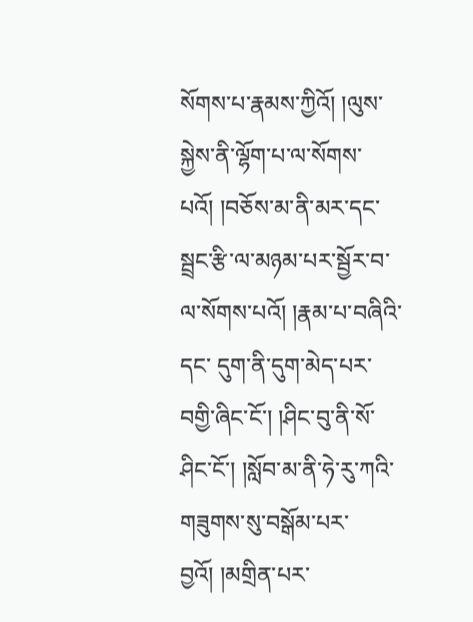སོགས་པ་རྣམས་ཀྱིའོ། །ལུས་སྐྱེས་ནི་ལྷོག་པ་ལ་སོགས་པའོ། །བཅོས་མ་ནི་མར་དང་སྦྲང་རྩི་ལ་མཉམ་པར་སྦྱོར་བ་ལ་སོགས་པའོ། །རྣམ་པ་བཞིའི་དང་ དུག་ནི་དུག་མེད་པར་བགྱི་ཞིང་ངོ་། །ཤིང་བུ་ནི་སོ་ཤིང་ངོ་། །སློབ་མ་ནི་ཧེ་རུ་ཀའི་གཟུགས་སུ་བསྒོམ་པར་བྱའོ། །མགྲིན་པར་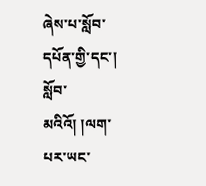ཞེས་པ་སློབ་དཔོན་གྱི་དང་། སློབ་མའིའོ། །ལག་པར་ཡང་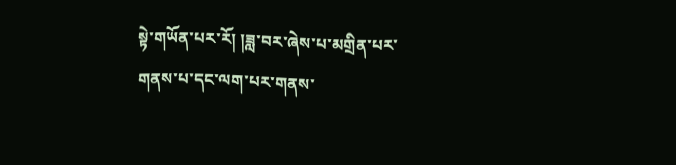སྟེ་གཡོན་པར་རོ། །ཟླ་བར་ཞེས་པ་མགྲིན་པར་གནས་པ་དང་ལག་པར་གནས་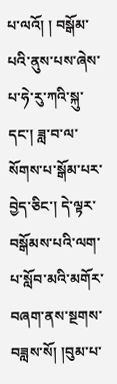པ་ལའོ། ། བསྒོམ་པའི་ནུས་པས་ཞེས་པ་ཧེ་རུ་ཀའི་སྐུ་དང་། ཟླ་བ་ལ་སོགས་པ་སྒོམ་པར་བྱེད་ཅིང་། དེ་ལྟར་བསྒོམས་པའི་ལག་པ་སློབ་མའི་མགོར་བཞག་ནས་སྔགས་བཟླས་སོ། །བུམ་པ་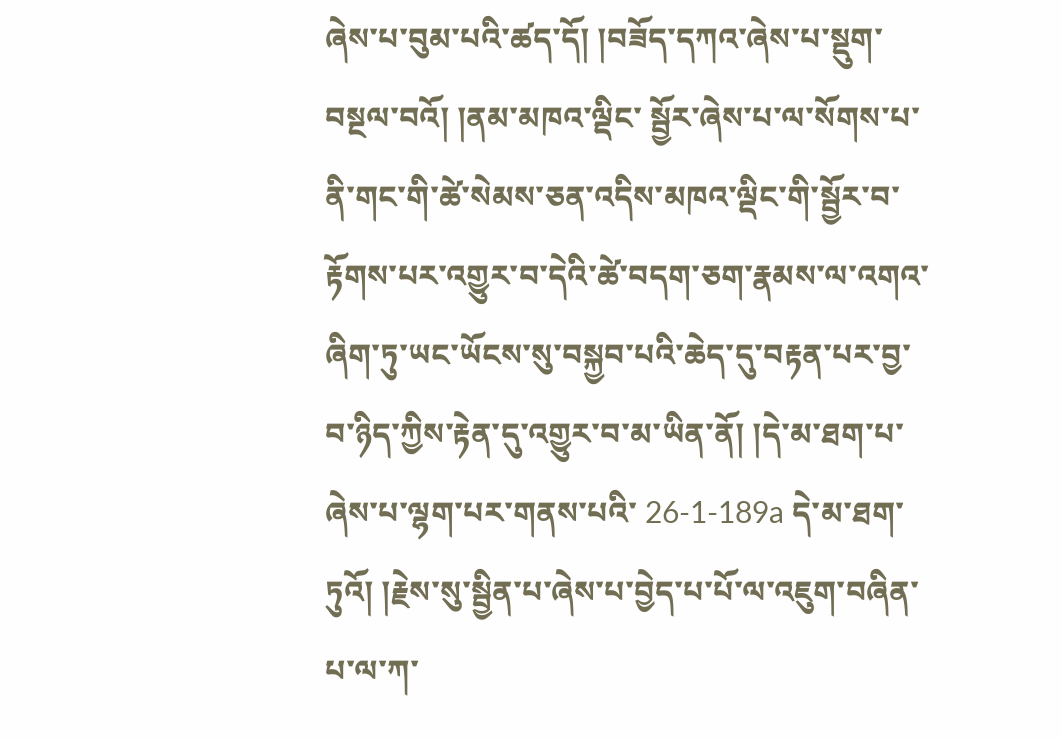ཞེས་པ་བུམ་པའི་ཚད་དོ། །བཟོད་དཀའ་ཞེས་པ་སྡུག་བསྔལ་བའོ། །ནམ་མཁའ་ལྡིང་ སྦྱོར་ཞེས་པ་ལ་སོགས་པ་ནི་གང་གི་ཚེ་སེམས་ཅན་འདིས་མཁའ་ལྡིང་གི་སྦྱོར་བ་རྟོགས་པར་འགྱུར་བ་དེའི་ཚེ་བདག་ཅག་རྣམས་ལ་འགའ་ཞིག་ཏུ་ཡང་ཡོངས་སུ་བསྐྱབ་པའི་ཆེད་དུ་བརྟན་པར་བྱ་བ་ཉིད་ཀྱིས་རྟེན་དུ་འགྱུར་བ་མ་ཡིན་ནོ། །དེ་མ་ཐག་པ་ཞེས་པ་ལྷག་པར་གནས་པའི་ 26-1-189a དེ་མ་ཐག་ཏུའོ། །རྗེས་སུ་སྦྱིན་པ་ཞེས་པ་བྱེད་པ་པོ་ལ་འཇུག་བཞིན་པ་ལ་ཀ་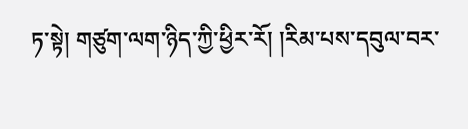ཏ་སྟེ། གཙུག་ལག་ཉིད་ཀྱི་ཕྱིར་རོ། །རིམ་པས་དབུལ་བར་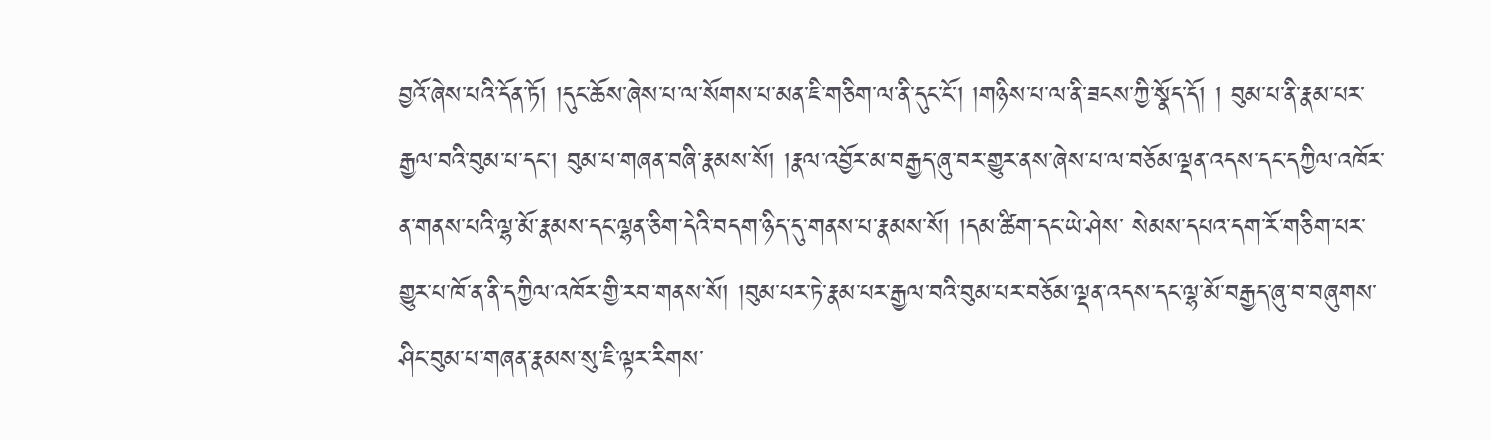བྱའོ་ཞེས་པའི་དོན་ཏོ། །དུང་ཆོས་ཞེས་པ་ལ་སོགས་པ་མན་ཇི་གཅིག་ལ་ནི་དུང་ངོ་། །གཉིས་པ་ལ་ནི་ཟངས་ཀྱི་སྣོད་དོ། ། བུམ་པ་ནི་རྣམ་པར་རྒྱལ་བའི་བུམ་པ་དང་། བུམ་པ་གཞན་བཞི་རྣམས་སོ། །རྣལ་འབྱོར་མ་བརྒྱད་ཞུ་བར་གྱུར་ནས་ཞེས་པ་ལ་བཅོམ་ལྡན་འདས་དང་དཀྱིལ་འཁོར་ན་གནས་པའི་ལྷ་མོ་རྣམས་དང་ལྷན་ཅིག་དེའི་བདག་ཉིད་དུ་གནས་པ་རྣམས་སོ། །དམ་ཚིག་དང་ཡེ་ཤེས་ སེམས་དཔའ་དག་རོ་གཅིག་པར་གྱུར་པ་ཁོ་ན་ནི་དཀྱིལ་འཁོར་གྱི་རབ་གནས་སོ། །བུམ་པར་ཏེ་རྣམ་པར་རྒྱལ་བའི་བུམ་པར་བཅོམ་ལྡན་འདས་དང་ལྷ་མོ་བརྒྱད་ཞུ་བ་བཞུགས་ཤིང་བུམ་པ་གཞན་རྣམས་སུ་ཇི་ལྟར་རིགས་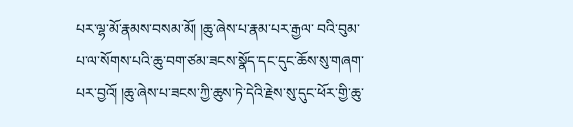པར་ལྷ་མོ་རྣམས་བསམ་མོ། །ཆུ་ཞེས་པ་རྣམ་པར་རྒྱལ་ བའི་བུམ་པ་ལ་སོགས་པའི་ཆུ་བག་ཙམ་ཟངས་སྣོད་དང་དུང་ཆོས་སུ་གཞག་པར་བྱའོ། །ཆུ་ཞེས་པ་ཟངས་ཀྱི་ཆུས་ཏེ་དེའི་རྗེས་སུ་དུང་ཕོར་གྱི་ཆུ་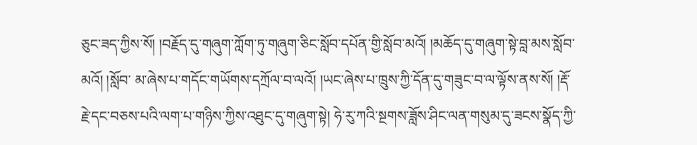ཅུང་ཟད་ཀྱིས་སོ། །བརྗོད་དུ་གཞུག་ཀློག་ཏུ་གཞུག་ཅིང་སློབ་དཔོན་གྱི་སློབ་མའོ། །མཆོད་དུ་གཞུག་སྟེ་བླ་མས་སློབ་མའོ། །སློབ་ མ་ཞེས་པ་གདོང་གཡོགས་དཀྲོལ་བ་ལའོ། །ཡང་ཞེས་པ་ཁྲུས་ཀྱི་དོན་དུ་གཟུང་བ་ལ་ལྟོས་ནས་སོ། །རྡོ་རྗེ་དང་བཅས་པའི་ལག་པ་གཉིས་ཀྱིས་འཐུང་དུ་གཞུག་སྟེ། ཧེ་རུ་ཀའི་སྔགས་ཟློས་ཤིང་ལན་གསུམ་དུ་ཟངས་སྣོད་ཀྱི་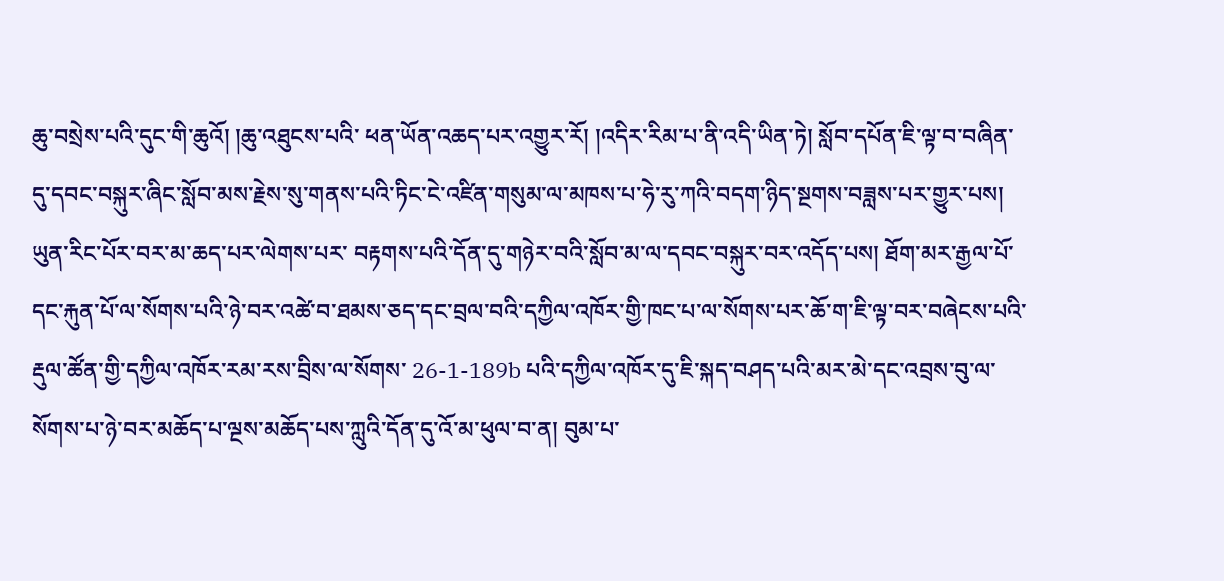ཆུ་བསྲེས་པའི་དུང་གི་ཆུའོ། །ཆུ་འཐུངས་པའི་ ཕན་ཡོན་འཆད་པར་འགྱུར་རོ། །འདིར་རིམ་པ་ནི་འདི་ཡིན་ཏེ། སློབ་དཔོན་ཇི་ལྟ་བ་བཞིན་དུ་དབང་བསྐུར་ཞིང་སློབ་མས་རྗེས་སུ་གནས་པའི་ཏིང་ངེ་འཛིན་གསུམ་ལ་མཁས་པ་ཧེ་རུ་ཀའི་བདག་ཉིད་སྔགས་བཟླས་པར་གྱུར་པས། ཡུན་རིང་པོར་བར་མ་ཆད་པར་ལེགས་པར་ བརྟགས་པའི་དོན་དུ་གཉེར་བའི་སློབ་མ་ལ་དབང་བསྐུར་བར་འདོད་པས། ཐོག་མར་རྒྱལ་པོ་དང་རྐུན་པོ་ལ་སོགས་པའི་ཉེ་བར་འཚེ་བ་ཐམས་ཅད་དང་བྲལ་བའི་དཀྱིལ་འཁོར་གྱི་ཁང་པ་ལ་སོགས་པར་ཆོ་ག་ཇི་ལྟ་བར་བཞེངས་པའི་རྡུལ་ཚོན་གྱི་དཀྱིལ་འཁོར་རམ་རས་བྲིས་ལ་སོགས་ 26-1-189b པའི་དཀྱིལ་འཁོར་དུ་ཇི་སྐད་བཤད་པའི་མར་མེ་དང་འབྲས་བུ་ལ་སོགས་པ་ཉེ་བར་མཆོད་པ་ལྔས་མཆོད་པས་ཀླུའི་དོན་དུ་འོ་མ་ཕུལ་བ་ན། བུམ་པ་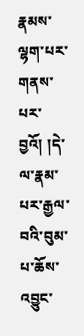རྣམས་ལྷག་པར་གནས་པར་བྱའོ། །དེ་ལ་རྣམ་པར་རྒྱལ་བའི་བུམ་པ་ཆོས་འབྱུང་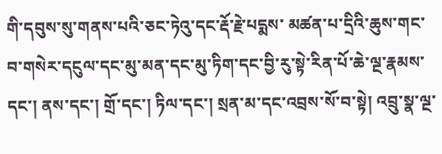གི་དབུས་སུ་གནས་པའི་ཅང་ཏེའུ་དང་རྡོ་རྗེ་པདྨས་ མཚན་པ་དྲིའི་ཆུས་གང་བ་གསེར་དངུལ་དང་མུ་མན་དང་མུ་ཏིག་དང་བྱི་རུ་སྟེ་རིན་པོ་ཆེ་ལྔ་རྣམས་དང་། ནས་དང་། གྲོ་དང་། ཏིལ་དང་། སྲན་མ་དང་འབྲས་སོ་བ་སྟེ། འབྲུ་སྣ་ལྔ་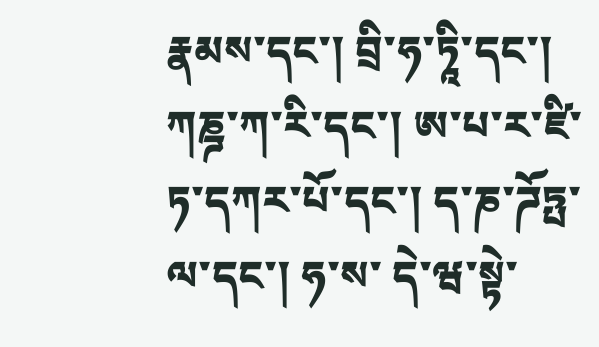རྣམས་དང་། བྲི་ཧ་ཏཱི་དང་། ཀཎྜ་ཀ་རི་དང་། ཨ་པ་ར་ཛི་ཏ་དཀར་པོ་དང་། ད་ཎ་ཌོཏྤ་ལ་དང་། ཧ་ས་ དེ་ཝ་སྟེ་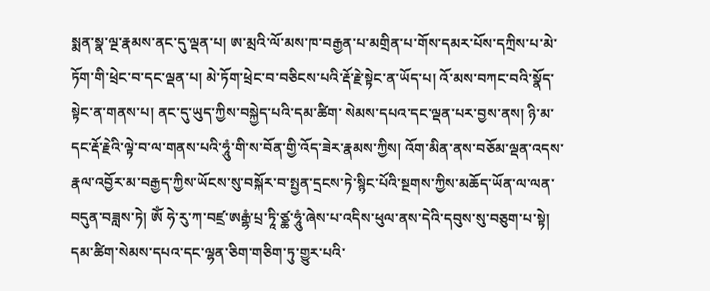སྨན་སྣ་ལྔ་རྣམས་ནང་དུ་ལྡན་པ། ཨ་མྲའི་ལོ་མས་ཁ་བརྒྱན་པ་མགྲིན་པ་གོས་དམར་པོས་དཀྲིས་པ་མེ་ཏོག་གི་ཕྲེང་བ་དང་ལྡན་པ། མེ་ཏོག་ཕྲེང་བ་བཅིངས་པའི་རྡོ་རྗེ་སྟེང་ན་ཡོད་པ། འོ་མས་བཀང་བའི་སྣོད་སྟེང་ན་གནས་པ། ནང་དུ་ཡུད་ཀྱིས་བསྐྱེད་པའི་དམ་ཚིག་ སེམས་དཔའ་དང་ལྡན་པར་བྱས་ནས། ཉི་མ་དང་རྡོ་རྗེའི་ལྟེ་བ་ལ་གནས་པའི་ཧཱུཾ་གི་ས་བོན་གྱི་འོད་ཟེར་རྣམས་ཀྱིས། འོག་མིན་ནས་བཅོམ་ལྡན་འདས་རྣལ་འབྱོར་མ་བརྒྱད་ཀྱིས་ཡོངས་སུ་བསྐོར་བ་སྤྱན་དྲངས་ཏེ་སྙིང་པོའི་སྔགས་ཀྱིས་མཆོད་ཡོན་ལ་ལན་བདུན་བཟླས་ཏེ། ཨོཾ ཧེ་རུ་ཀ་བཛྲ་ཨརྒྷཾ་པྲ་ཏཱི་ཙྪ་ཧཱུཾ་ཞེས་པ་འདིས་ཕུལ་ནས་དེའི་དབུས་སུ་བཅུག་པ་སྟེ། དམ་ཚིག་སེམས་དཔའ་དང་ལྷན་ཅིག་གཅིག་ཏུ་གྱུར་པའི་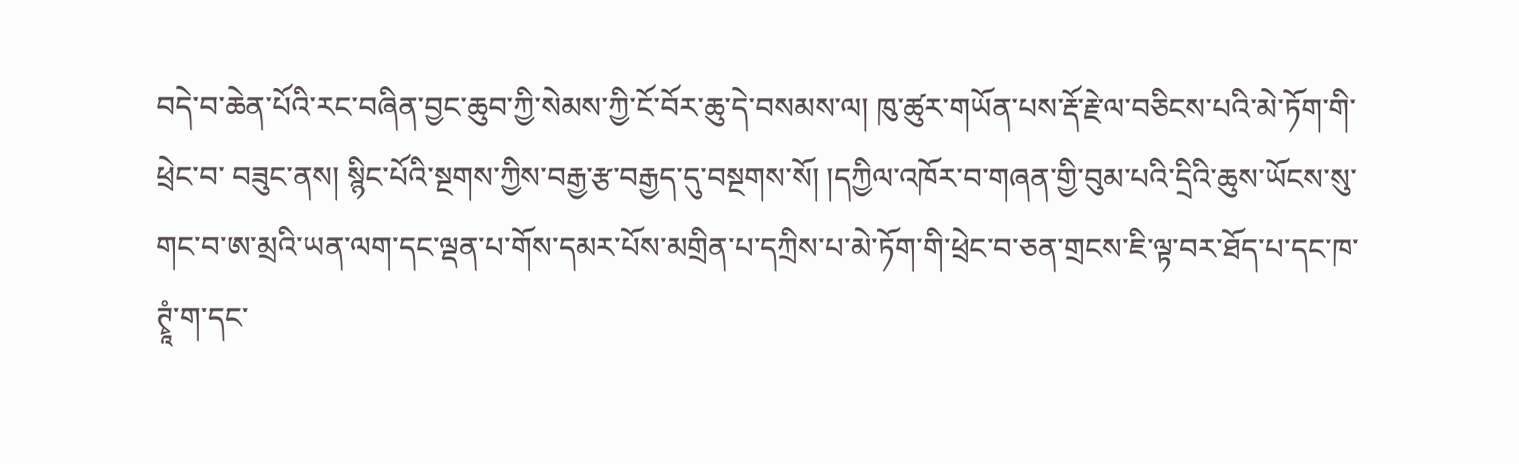བདེ་བ་ཆེན་པོའི་རང་བཞིན་བྱང་ཆུབ་ཀྱི་སེམས་ཀྱི་ངོ་བོར་ཆུ་དེ་བསམས་ལ། ཁུ་ཚུར་གཡོན་པས་རྡོ་རྗེ་ལ་བཅིངས་པའི་མེ་ཏོག་གི་ཕྲེང་བ་ བཟུང་ནས། སྙིང་པོའི་སྔགས་ཀྱིས་བརྒྱ་རྩ་བརྒྱད་དུ་བསྔགས་སོ། །དཀྱིལ་འཁོར་བ་གཞན་གྱི་བུམ་པའི་དྲིའི་ཆུས་ཡོངས་སུ་གང་བ་ཨ་མྲའི་ཡན་ལག་དང་ལྡན་པ་གོས་དམར་པོས་མགྲིན་པ་དཀྲིས་པ་མེ་ཏོག་གི་ཕྲེང་བ་ཅན་གྲངས་ཇི་ལྟ་བར་ཐོད་པ་དང་ཁ་ཊྭཱཾ་ག་དང་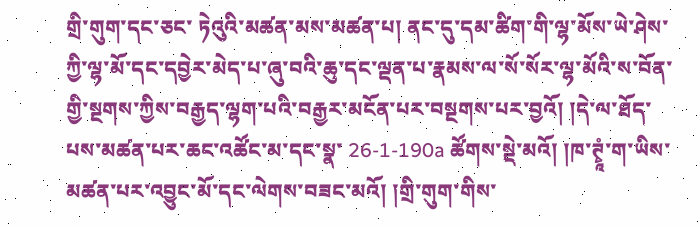གྲི་གུག་དང་ཅང་ ཏེའུའི་མཚན་མས་མཚན་པ། ནང་དུ་དམ་ཚིག་གི་ལྷ་མོས་ཡེ་ཤེས་ཀྱི་ལྷ་མོ་དང་དབྱེར་མེད་པ་ཞུ་བའི་ཆུ་དང་ལྡན་པ་རྣམས་ལ་སོ་སོར་ལྷ་མོའི་ས་བོན་གྱི་སྔགས་ཀྱིས་བརྒྱད་ལྷག་པའི་བརྒྱར་མངོན་པར་བསྔགས་པར་བྱའོ། །དེ་ལ་ཐོད་པས་མཚན་པར་ཆང་འཚོང་མ་དང་སྣ་ 26-1-190a ཚོགས་སྡེ་མའོ། །ཁ་ཊྭཱཾ་ག་ཡིས་མཚན་པར་འབྱུང་མོ་དང་ལེགས་བཟང་མའོ། །གྲི་གུག་གིས་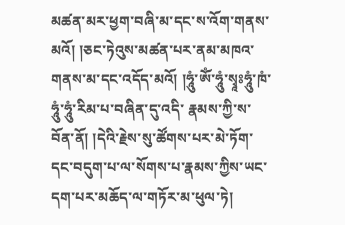མཚན་མར་ཕྱག་བཞི་མ་དང་ས་འོག་གནས་མའོ། །ཅང་ཏེའུས་མཚན་པར་ནམ་མཁའ་གནས་མ་དང་འདོད་མའོ། །ཧཱུཾ་ཨོཾ་ཧཱུཾ་སྭཱཿཧཱུཾ་ཁཾ་ཧཱུཾ་ཧཱུཾ་རིམ་པ་བཞིན་དུ་འདི་ རྣམས་ཀྱི་ས་བོན་ནོ། །དེའི་རྗེས་སུ་ཚོགས་པར་མེ་ཏོག་དང་བདུག་པ་ལ་སོགས་པ་རྣམས་ཀྱིས་ཡང་དག་པར་མཆོད་ལ་གཏོར་མ་ཕུལ་ཏེ།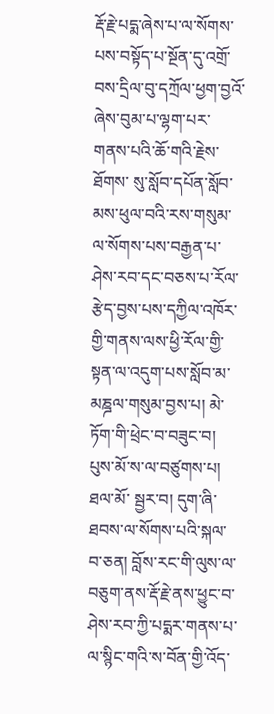རྡོ་རྗེ་པདྨ་ཞེས་པ་ལ་སོགས་པས་བསྟོད་པ་སྔོན་དུ་འགྲོ་བས་དྲིལ་བུ་དཀྲོལ་ཕྱག་བྱའོ་ཞེས་བུམ་པ་ལྷག་པར་གནས་པའི་ཆོ་གའི་རྗེས་ཐོགས་ སུ་སློབ་དཔོན་སློབ་མས་ཕུལ་བའི་རས་གསུམ་ལ་སོགས་པས་བརྒྱན་པ་ཤེས་རབ་དང་བཅས་པ་རོལ་རྩེད་བྱས་པས་དཀྱིལ་འཁོར་གྱི་གནས་ལས་ཕྱི་རོལ་གྱི་སྟན་ལ་འདུག་པས་སློབ་མ་མཎྜལ་གསུམ་བྱས་པ། མེ་ཏོག་གི་ཕྲེང་བ་བཟུང་བ། པུས་མོ་ས་ལ་བཙུགས་པ། ཐལ་མོ་ སྦྱར་བ། དུག་ཞི་ཐབས་ལ་སོགས་པའི་སྐལ་བ་ཅན། བློས་རང་གི་ལུས་ལ་བཅུག་ནས་རྡོ་རྗེ་ནས་ཕྱུང་བ་ཤེས་རབ་ཀྱི་པདྨར་གནས་པ་ལ་སྙིང་གའི་ས་བོན་གྱི་འོད་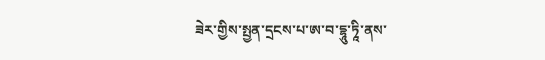ཟེར་གྱིས་སྤྱན་དྲངས་པ་ཨ་བ་དྷཱུ་ཏཱི་ནས་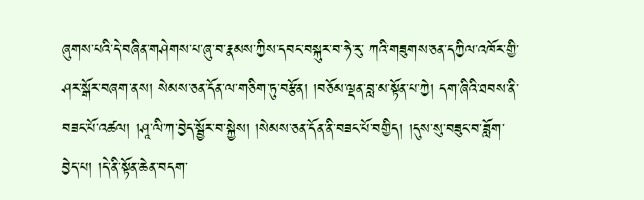ཞུགས་པའི་དེ་བཞིན་གཤེགས་པ་ཞུ་བ་རྣམས་ཀྱིས་དབང་བསྐུར་བ་ཧེ་རུ་ ཀའི་གཟུགས་ཅན་དཀྱིལ་འཁོར་གྱི་ཤར་སྒོར་བཞག་ནས། སེམས་ཅན་དོན་ལ་གཅིག་ཏུ་བརྩོན། །བཅོམ་ལྡན་བླ་མ་སྟོན་པ་ཀྱེ། དག་ཞིའི་ཐབས་ནི་བཟང་པོ་འཚལ། །ཤཱ་ལི་ཀ་བྱེད་སྦྱོར་བ་སྐྱེས། །སེམས་ཅན་དོན་ནི་བཟང་པོ་བགྱིད། །དུས་སུ་བཟུང་བ་ཟློག་ བྱེད་པ། །དེ་ནི་སྟོན་ཆེན་བདག་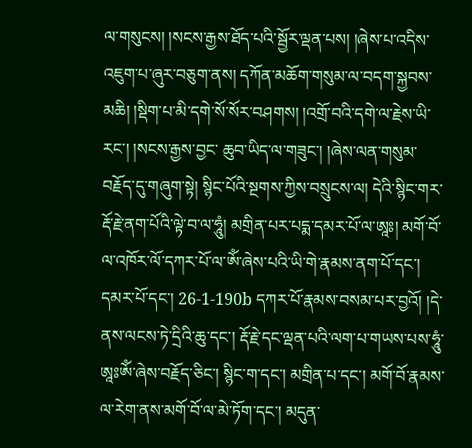ལ་གསུངས། །སངས་རྒྱས་ཐོད་པའི་སྦྱོར་ལྡན་པས། །ཞེས་པ་འདིས་འཇུག་པ་ཞུར་བཅུག་ནས། དཀོན་མཆོག་གསུམ་ལ་བདག་སྐྱབས་མཆི། །སྡིག་པ་མི་དགེ་སོ་སོར་བཤགས། །འགྲོ་བའི་དགེ་ལ་རྗེས་ཡི་རང་། །སངས་རྒྱས་བྱང་ ཆུབ་ཡིད་ལ་གཟུང་། །ཞེས་ལན་གསུམ་བརྗོད་དུ་གཞུག་སྟེ། སྙིང་པོའི་སྔགས་ཀྱིས་བསྲུངས་ལ། དེའི་སྙིང་གར་རྡོ་རྗེ་ནག་པོའི་ལྟེ་བ་ལ་ཧཱུཾ། མགྲིན་པར་པདྨ་དམར་པོ་ལ་ཨཱཿ། མགོ་བོ་ལ་འཁོར་ལོ་དཀར་པོ་ལ་ཨོཾ་ཞེས་པའི་ཡི་གེ་རྣམས་ནག་པོ་དང་། དམར་པོ་དང་། 26-1-190b དཀར་པོ་རྣམས་བསམ་པར་བྱའོ། །དེ་ནས་ལངས་ཏེ་དྲིའི་ཆུ་དང་། རྡོ་རྗེ་དང་ལྡན་པའི་ལག་པ་གཡས་པས་ཧཱུཾ་ཨཱཿཨོཾ་ཞེས་བརྗོད་ཅིང་། སྙིང་ག་དང་། མགྲིན་པ་དང་། མགོ་བོ་རྣམས་ལ་རེག་ནས་མགོ་བོ་ལ་མེ་ཏོག་དང་། མདུན་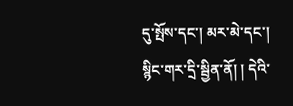དུ་སྤོས་དང་། མར་མེ་དང་། སྙིང་གར་དྲི་སྦྱིན་ནོ། ། དེའི་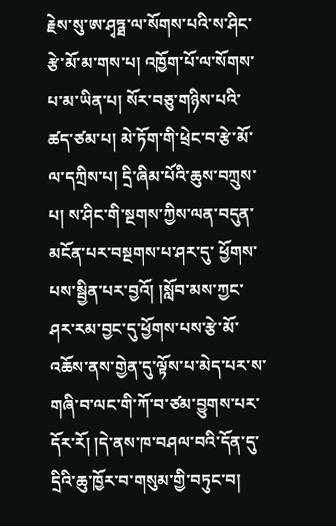རྗེས་སུ་ཨ་ཤྭཏྠ་ལ་སོགས་པའི་ས་ཤིང་རྩེ་མོ་མ་གས་པ། འཁྱོག་པོ་ལ་སོགས་པ་མ་ཡིན་པ། སོར་བཅུ་གཉིས་པའི་ཚད་ཙམ་པ། མེ་ཏོག་གི་ཕྲེང་བ་རྩེ་མོ་ལ་དཀྲིས་པ། དྲི་ཞིམ་པོའི་ཆུས་བཀྲུས་པ། ས་ཤིང་གི་སྔགས་ཀྱིས་ལན་བདུན་མངོན་པར་བསྔགས་པ་ཤར་དུ་ ཕྱོགས་པས་སྦྱིན་པར་བྱའོ། །སློབ་མས་ཀྱང་ཤར་རམ་བྱང་དུ་ཕྱོགས་པས་རྩེ་མོ་འཆོས་ནས་གྱེན་དུ་ལྟོས་པ་མེད་པར་ས་གཞི་བ་ལང་གི་ཀོ་བ་ཙམ་བྱུགས་པར་དོར་རོ། །དེ་ནས་ཁ་བཤལ་བའི་དོན་དུ་དྲིའི་ཆུ་ཁྱོར་བ་གསུམ་གྱི་བཏུང་བ།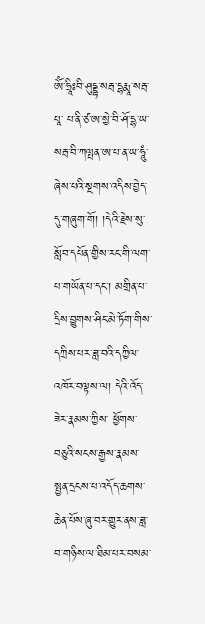ཨོཾ་ཧྲཱིཿབི་ཤུདྡྷ་སརྦ་དྷརྨཱ་སརྦ་པཱ་ པ་ནི་ཙ་ཨ་སྱེ་བི་ཤོ་དྷ་ཡ་སརྦ་བི་ཀལྤན་ཨ་པ་ན་ཡ་ཧཱུཾ་ཞེས་པའི་སྔགས་འདིས་བྱེད་དུ་གཞུག་གོ། །དེའི་རྗེས་སུ་སློབ་དཔོན་གྱིས་རང་གི་ལག་པ་གཡོན་པ་དང་། མགྲིན་པ་དྲིས་བྱུགས་ཤིང་མེ་ཏོག་གིས་དཀྲིས་པར་ཟླ་བའི་དཀྱིལ་འཁོར་བལྟས་ལ། དེའི་འོད་ཟེར་རྣམས་ཀྱིས་ ཕྱོགས་བཅུའི་སངས་རྒྱས་རྣམས་སྤྱན་དྲངས་པ་འདོད་ཆགས་ཆེན་པོས་ཞུ་བར་གྱུར་ནས་ཟླ་བ་གཉིས་ལ་ཐིམ་པར་བསམ་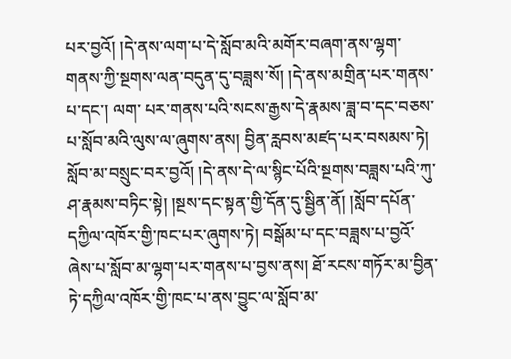པར་བྱའོ། །དེ་ནས་ལག་པ་དེ་སློབ་མའི་མགོར་བཞག་ནས་ལྷག་གནས་ཀྱི་སྔགས་ལན་བདུན་དུ་བཟླས་སོ། །དེ་ནས་མགྲིན་པར་གནས་པ་དང་། ལག་ པར་གནས་པའི་སངས་རྒྱས་དེ་རྣམས་ཟླ་བ་དང་བཅས་པ་སློབ་མའི་ལུས་ལ་ཞུགས་ནས། བྱིན་རླབས་མཛད་པར་བསམས་ཏེ། སློབ་མ་བསྲུང་བར་བྱའོ། །དེ་ནས་དེ་ལ་སྙིང་པོའི་སྔགས་བཟླས་པའི་ཀུ་ཤ་རྣམས་བཏིང་སྟེ། །སྔས་དང་སྟན་གྱི་དོན་དུ་སྦྱིན་ནོ། །སློབ་དཔོན་ དཀྱིལ་འཁོར་གྱི་ཁང་པར་ཞུགས་ཏེ། བསྒོམ་པ་དང་བཟླས་པ་བྱའོ་ཞེས་པ་སློབ་མ་ལྷག་པར་གནས་པ་བྱས་ནས། ཐོ་རངས་གཏོར་མ་བྱིན་ཏེ་དཀྱིལ་འཁོར་གྱི་ཁང་པ་ནས་བྱུང་ལ་སློབ་མ་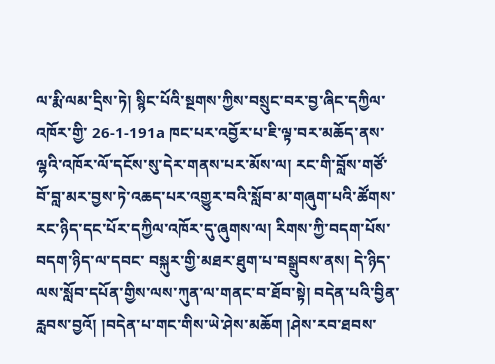ལ་རྨི་ལམ་དྲིས་ཏེ། སྙིང་པོའི་སྔགས་ཀྱིས་བསྲུང་བར་བྱ་ཞིང་དཀྱིལ་འཁོར་གྱི་ 26-1-191a ཁང་པར་འབྱོར་པ་ཇི་ལྟ་བར་མཆོད་ནས་ལྷའི་འཁོར་ལོ་དངོས་སུ་དེར་གནས་པར་མོས་ལ། རང་གི་བློས་གཙོ་བོ་བླ་མར་བྱས་ཏེ་འཆད་པར་འགྱུར་བའི་སློབ་མ་གཞུག་པའི་ཚོགས་རང་ཉིད་དང་པོར་དཀྱིལ་འཁོར་དུ་ཞུགས་ལ། རིགས་ཀྱི་བདག་པོས་བདག་ཉིད་ལ་དབང་ བསྐུར་གྱི་མཐར་ཐུག་པ་བསྒྲུབས་ནས། དེ་ཉིད་ལས་སློབ་དཔོན་གྱིས་ལས་ཀུན་ལ་གནང་བ་ཐོབ་སྟེ། བདེན་པའི་བྱིན་རླབས་བྱའོ། །བདེན་པ་གང་གིས་ཡེ་ཤེས་མཆོག །ཤེས་རབ་ཐབས་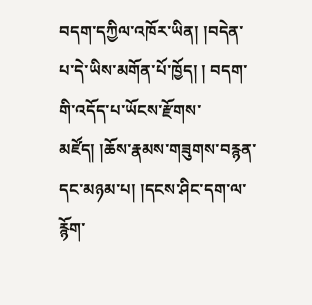བདག་དཀྱིལ་འཁོར་ཡིན། །བདེན་པ་དེ་ཡིས་མགོན་པོ་ཁྱོད། ། བདག་གི་འདོད་པ་ཡོངས་རྫོགས་མཛོད། །ཆོས་རྣམས་གཟུགས་བརྙན་དང་མཉམ་པ། །དངས་ཤིང་དག་ལ་རྙོག་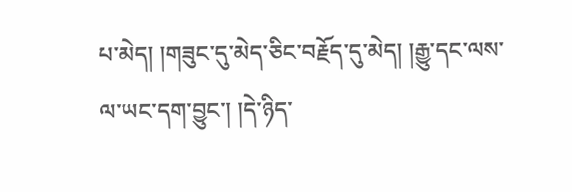པ་མེད། །གཟུང་དུ་མེད་ཅིང་བརྗོད་དུ་མེད། །རྒྱུ་དང་ལས་ལ་ཡང་དག་བྱུང་། །དེ་ཉིད་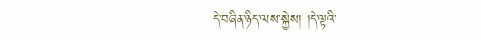དེ་བཞིན་ཉིད་ལས་སྐྱེས། །དེ་ལྟའི་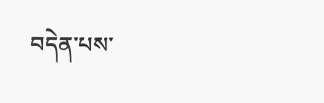བདེན་པས་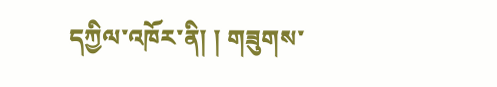དཀྱིལ་འཁོར་ནི། ། གཟུགས་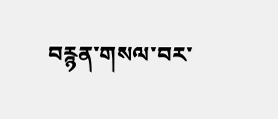བརྙན་གསལ་བར་